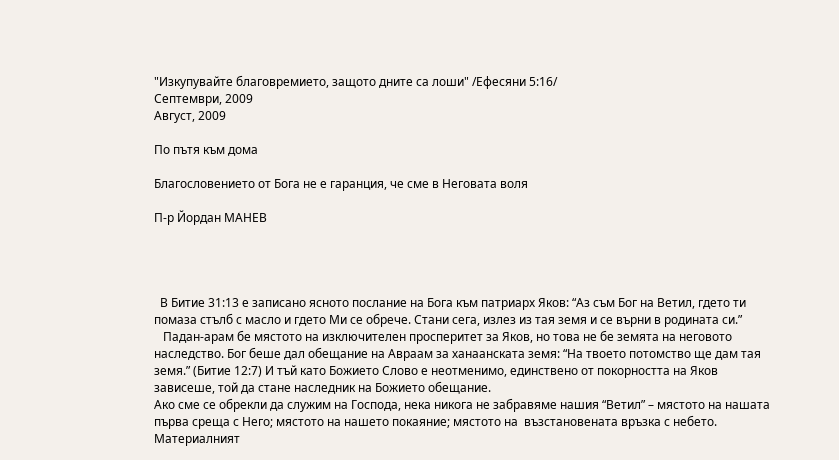"Изкупувайте благовремието, защото дните са лоши" /Ефесяни 5:16/
Септември, 2009
Август, 2009

По пътя към дома

Благословението от Бога не е гаранция, че сме в Неговата воля

П-р Йордан МАНЕВ




  В Битие 31:13 е записано ясното послание на Бога към патриарх Яков: “Аз съм Бог на Ветил, гдето ти помаза стълб с масло и гдето Ми се обрече. Стани сега, излез из тая земя и се върни в родината си.”
   Падан-арам бе мястото на изключителен просперитет за Яков, но това не бе земята на неговото наследство. Бог беше дал обещание на Авраам за ханаанската земя: “На твоето потомство ще дам тая земя.” (Битие 12:7) И тъй като Божието Слово е неотменимо, единствено от покорността на Яков зависеше, той да стане наследник на Божието обещание.
Ако сме се обрекли да служим на Господа, нека никога не забравяме нашия “Ветил” – мястото на нашата първа среща с Него; мястото на нашето покаяние; мястото на  възстановената връзка с небето. Материалният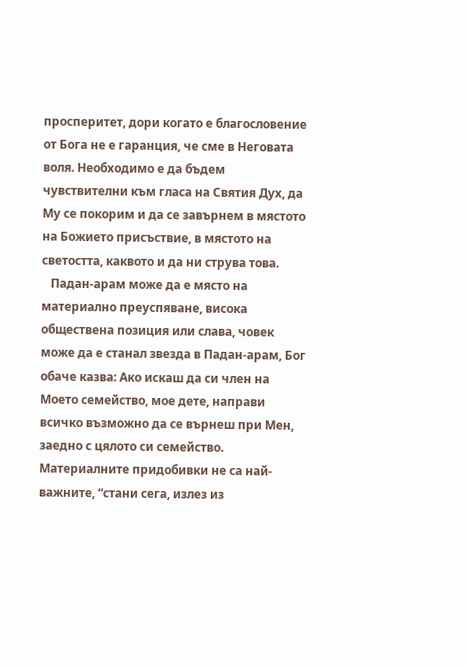просперитет, дори когато е благословение от Бога не е гаранция, че сме в Неговата воля. Необходимо е да бъдем чувствителни към гласа на Святия Дух, да Му се покорим и да се завърнем в мястото на Божието присъствие, в мястото на светостта, каквото и да ни струва това.
   Падан-арам може да е място на материално преуспяване, висока обществена позиция или слава, човек може да е станал звезда в Падан-арам, Бог обаче казва: Ако искаш да си член на Моето семейство, мое дете, направи всичко възможно да се върнеш при Мен, заедно с цялото си семейство. Материалните придобивки не са най-важните, “стани сега, излез из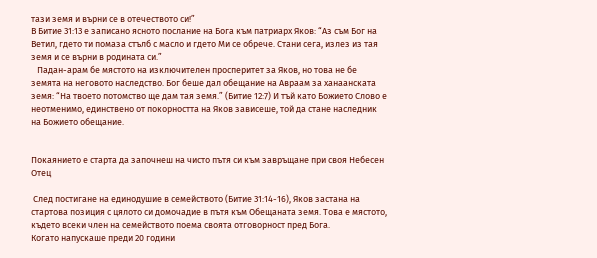тази земя и върни се в отечеството си!”
В Битие 31:13 е записано ясното послание на Бога към патриарх Яков: “Аз съм Бог на Ветил, гдето ти помаза стълб с масло и гдето Ми се обрече. Стани сега, излез из тая земя и се върни в родината си.”
   Падан-арам бе мястото на изключителен просперитет за Яков, но това не бе земята на неговото наследство. Бог беше дал обещание на Авраам за ханаанската земя: “На твоето потомство ще дам тая земя.” (Битие 12:7) И тъй като Божието Слово е неотменимо, единствено от покорността на Яков зависеше, той да стане наследник на Божието обещание.


Покаянието е старта да започнеш на чисто пътя си към завръщане при своя Небесен Отец

 След постигане на единодушие в семейството (Битие 31:14-16), Яков застана на стартова позиция с цялото си домочадие в пътя към Обещаната земя. Това е мястото, където всеки член на семейството поема своята отговорност пред Бога.
Когато напускаше преди 20 години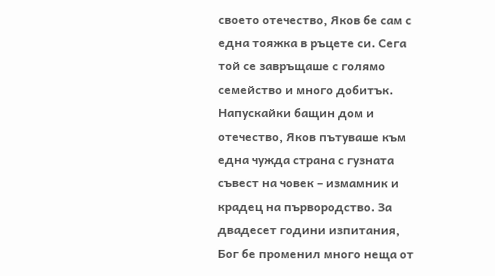своето отечество, Яков бе сам с една тояжка в ръцете си. Сега той се завръщаше с голямо семейство и много добитък.
Напускайки бащин дом и отечество, Яков пътуваше към една чужда страна с гузната съвест на човек – измамник и крадец на първородство. За двадесет години изпитания, Бог бе променил много неща от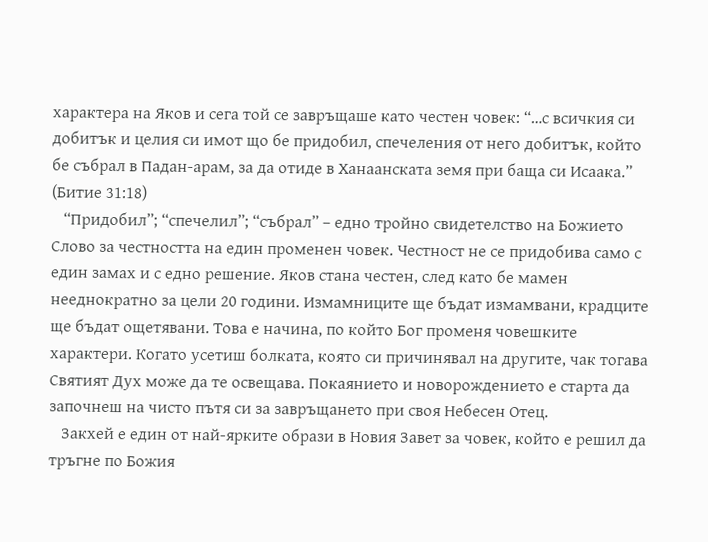характера на Яков и сега той се завръщаше като честен човек: “…с всичкия си добитък и целия си имот що бе придобил, спечеления от него добитък, който бе събрал в Падан-арам, за да отиде в Ханаанската земя при баща си Исаака.” (Битие 31:18)
   “Придобил”; “спечелил”; “събрал” – едно тройно свидетелство на Божието Слово за честността на един променен човек. Честност не се придобива само с един замах и с едно решение. Яков стана честен, след като бе мамен нееднократно за цели 20 години. Измамниците ще бъдат измамвани, крадците ще бъдат ощетявани. Това е начина, по който Бог променя човешките характери. Когато усетиш болката, която си причинявал на другите, чак тогава Святият Дух може да те освещава. Покаянието и новорождението е старта да започнеш на чисто пътя си за завръщането при своя Небесен Отец.
   Закхей е един от най-ярките образи в Новия Завет за човек, който е решил да тръгне по Божия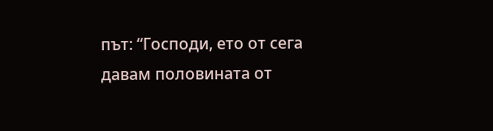път: “Господи, ето от сега давам половината от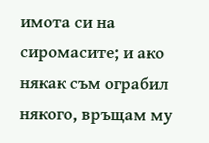имота си на сиромасите; и ако някак съм ограбил някого, връщам му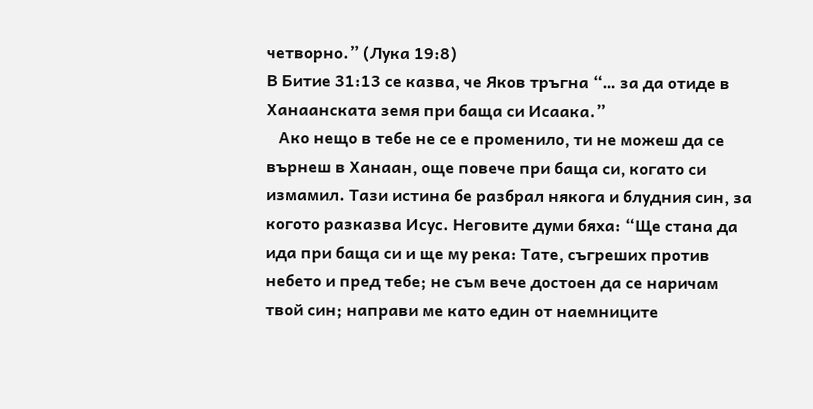четворно.” (Лука 19:8)
В Битие 31:13 се казва, че Яков тръгна “… за да отиде в Ханаанската земя при баща си Исаака.”
   Ако нещо в тебе не се е променило, ти не можеш да се върнеш в Ханаан, още повече при баща си, когато си измамил. Тази истина бе разбрал някога и блудния син, за когото разказва Исус. Неговите думи бяха: “Ще стана да ида при баща си и ще му река: Тате, съгреших против небето и пред тебе; не съм вече достоен да се наричам твой син; направи ме като един от наемниците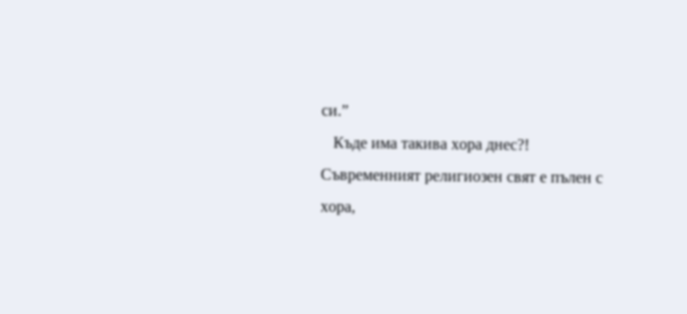си.”
   Къде има такива хора днес?! Съвременният религиозен свят е пълен с хора,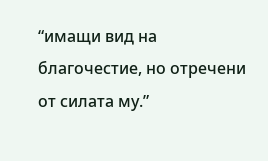“имащи вид на благочестие, но отречени от силата му.”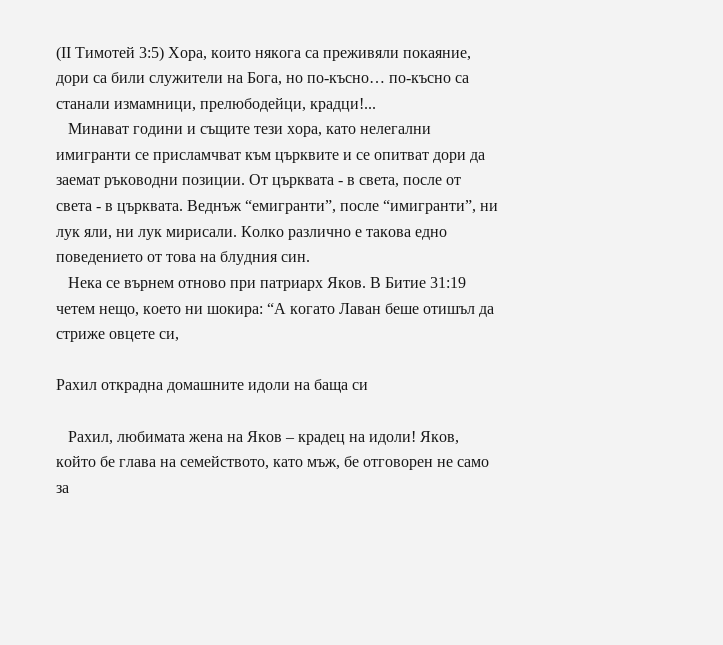(ІІ Тимотей 3:5) Хора, които някога са преживяли покаяние, дори са били служители на Бога, но по-късно… по-късно са станали измамници, прелюбодейци, крадци!...
   Минават години и същите тези хора, като нелегални имигранти се присламчват към църквите и се опитват дори да заемат ръководни позиции. От църквата - в света, после от света - в църквата. Веднъж “емигранти”, после “имигранти”, ни лук яли, ни лук мирисали. Колко различно е такова едно поведението от това на блудния син.
   Нека се върнем отново при патриарх Яков. В Битие 31:19 четем нещо, което ни шокира: “А когато Лаван беше отишъл да стриже овцете си,

Рахил открадна домашните идоли на баща си

   Рахил, любимата жена на Яков – крадец на идоли! Яков, който бе глава на семейството, като мъж, бе отговорен не само за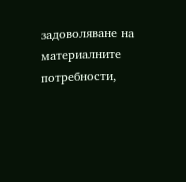задоволяване на материалните потребности,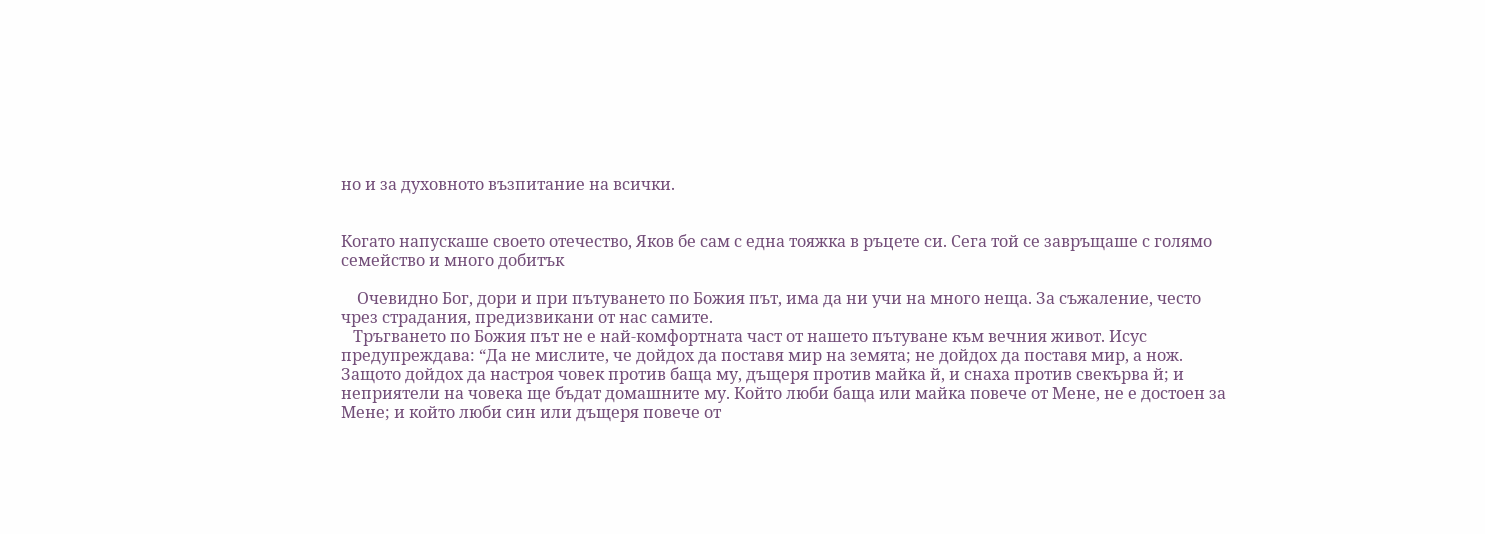но и за духовното възпитание на всички.


Когато напускаше своето отечество, Яков бе сам с една тояжка в ръцете си. Сега той се завръщаше с голямо семейство и много добитък

    Очевидно Бог, дори и при пътуването по Божия път, има да ни учи на много неща. За съжаление, често чрез страдания, предизвикани от нас самите.
   Тръгването по Божия път не е най-комфортната част от нашето пътуване към вечния живот. Исус предупреждава: “Да не мислите, че дойдох да поставя мир на земята; не дойдох да поставя мир, а нож. Защото дойдох да настроя човек против баща му, дъщеря против майка й, и снаха против свекърва й; и неприятели на човека ще бъдат домашните му. Който люби баща или майка повече от Мене, не е достоен за Мене; и който люби син или дъщеря повече от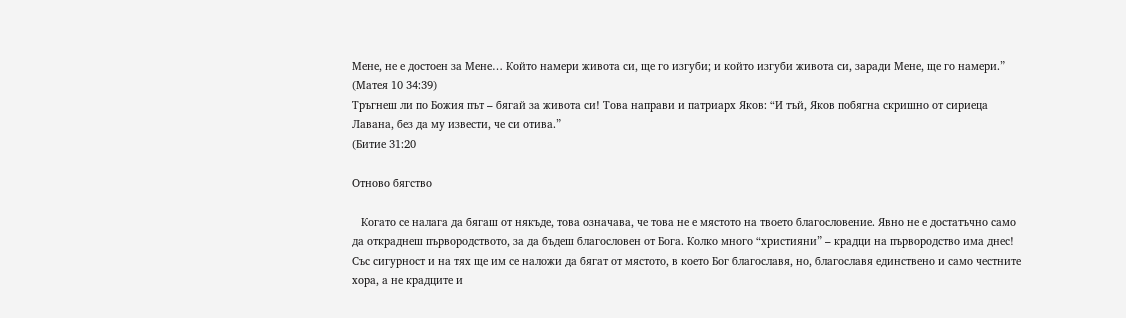Мене, не е достоен за Мене… Който намери живота си, ще го изгуби; и който изгуби живота си, заради Мене, ще го намери.” (Матея 10 34:39)
Тръгнеш ли по Божия път – бягай за живота си! Това направи и патриарх Яков: “И тъй, Яков побягна скришно от сириеца Лавана, без да му извести, че си отива.”
(Битие 31:20

Отново бягство

   Когато се налага да бягаш от някъде, това означава, че това не е мястото на твоето благословение. Явно не е достатъчно само да откраднеш първородството, за да бъдеш благословен от Бога. Колко много “християни” – крадци на първородство има днес! Със сигурност и на тях ще им се наложи да бягат от мястото, в което Бог благославя, но, благославя единствено и само честните хора, а не крадците и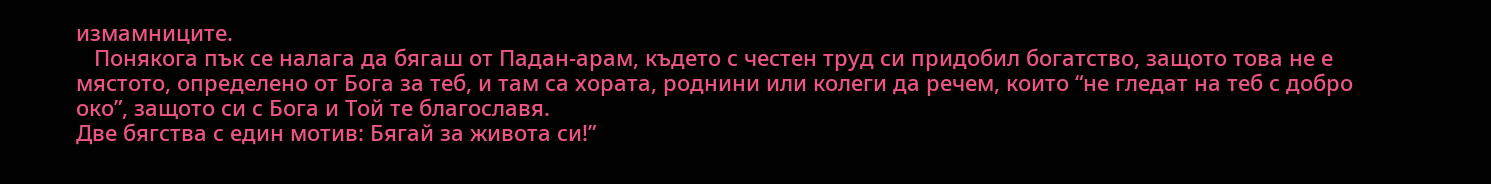измамниците.
   Понякога пък се налага да бягаш от Падан-арам, където с честен труд си придобил богатство, защото това не е мястото, определено от Бога за теб, и там са хората, роднини или колеги да речем, които “не гледат на теб с добро око”, защото си с Бога и Той те благославя.
Две бягства с един мотив: Бягай за живота си!”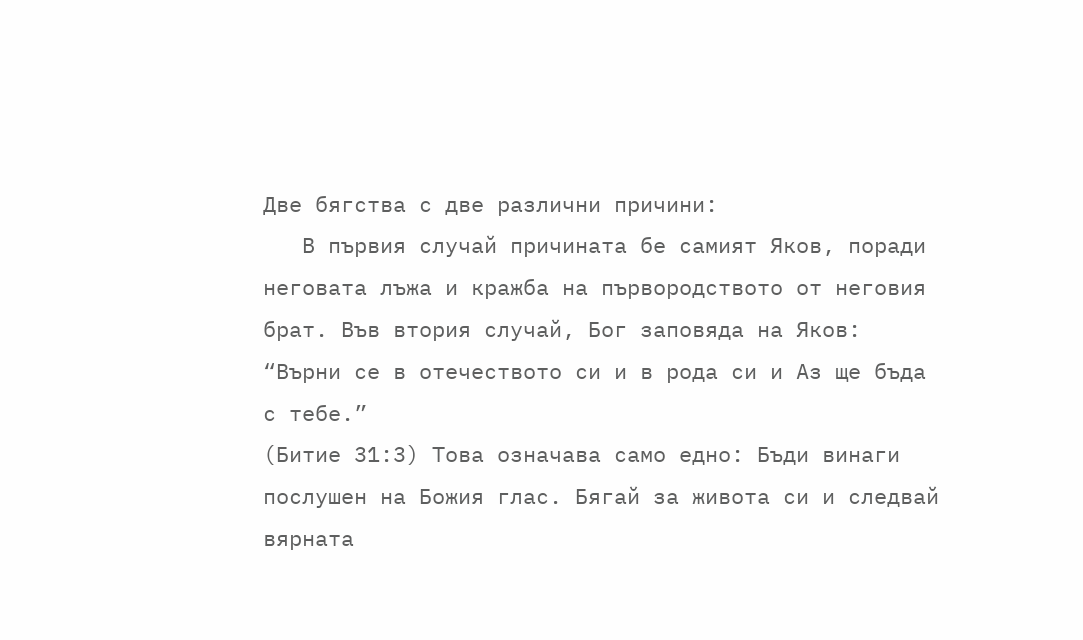Две бягства с две различни причини:
   В първия случай причината бе самият Яков, поради неговата лъжа и кражба на първородството от неговия брат. Във втория случай, Бог заповяда на Яков: “Върни се в отечеството си и в рода си и Аз ще бъда с тебе.”
(Битие 31:3) Това означава само едно: Бъди винаги послушен на Божия глас. Бягай за живота си и следвай вярната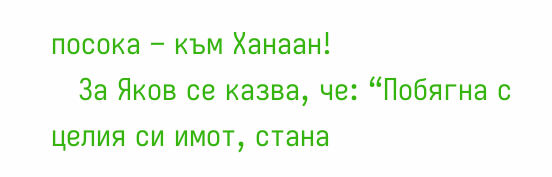посока – към Ханаан!
   За Яков се казва, че: “Побягна с целия си имот, стана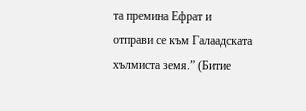та премина Ефрат и отправи се към Галаадската хълмиста земя.” (Битие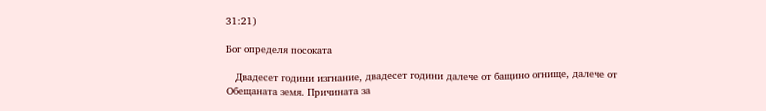31:21)

Бог определя посоката

   Двадесет години изгнание, двадесет години далече от бащино огнище, далече от Обещаната земя. Причината за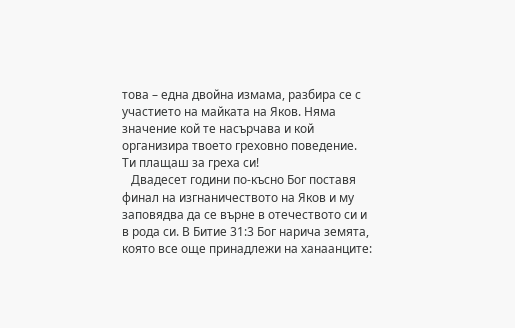това – една двойна измама, разбира се с участието на майката на Яков. Няма значение кой те насърчава и кой организира твоето греховно поведение. Ти плащаш за греха си!
   Двадесет години по-късно Бог поставя финал на изгнаничеството на Яков и му заповядва да се върне в отечеството си и в рода си. В Битие 31:3 Бог нарича земята, която все още принадлежи на ханаанците: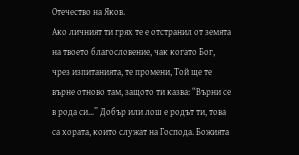Отечество на Яков.
Ако личният ти грях те е отстранил от земята на твоето благословение, чак когато Бог, чрез изпитанията, те промени, Той ще те върне отново там, защото ти казва: “Върни се в рода си…” Добър или лош е родът ти, това са хората, които служат на Господа. Божията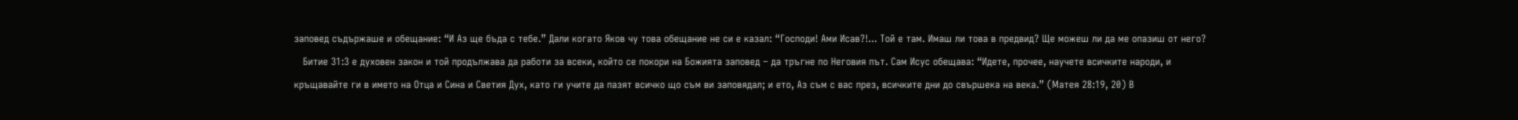заповед съдържаше и обещание: “И Аз ще бъда с тебе.” Дали когато Яков чу това обещание не си е казал: “Господи! Ами Исав?!... Той е там. Имаш ли това в предвид? Ще можеш ли да ме опазиш от него?
   Битие 31:3 е духовен закон и той продължава да работи за всеки, който се покори на Божията заповед – да тръгне по Неговия път. Сам Исус обещава: “Идете, прочее, научете всичките народи, и кръщавайте ги в името на Отца и Сина и Светия Дух, като ги учите да пазят всичко що съм ви заповядал; и ето, Аз съм с вас през, всичките дни до свършека на века.” (Матея 28:19, 20) В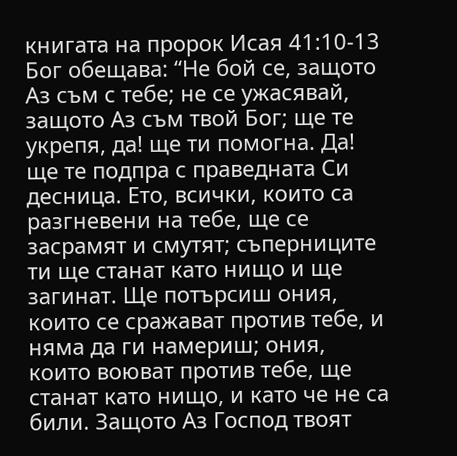книгата на пророк Исая 41:10-13 Бог обещава: “Не бой се, защото Аз съм с тебе; не се ужасявай, защото Аз съм твой Бог; ще те укрепя, да! ще ти помогна. Да! ще те подпра с праведната Си десница. Ето, всички, които са разгневени на тебе, ще се засрамят и смутят; съперниците ти ще станат като нищо и ще загинат. Ще потърсиш ония, които се сражават против тебе, и няма да ги намериш; ония, които воюват против тебе, ще станат като нищо, и като че не са били. Защото Аз Господ твоят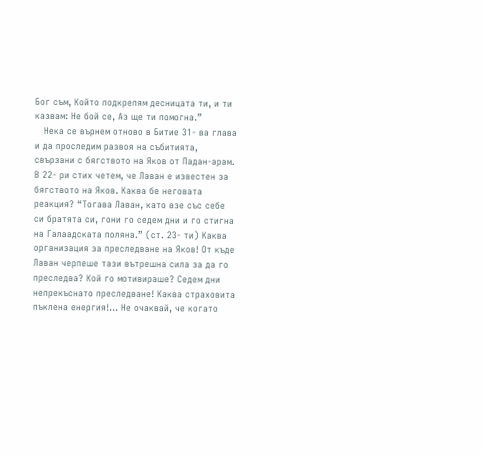Бог съм, Който подкрепям десницата ти, и ти казвам: Не бой се, Аз ще ти помогна.”
   Нека се върнем отново в Битие 31- ва глава и да проследим развоя на събитията, свързани с бягството на Яков от Падан-арам. В 22- ри стих четем, че Лаван е известен за бягството на Яков. Каква бе неговата реакция? “Тогава Лаван, като взе със себе си братята си, гони го седем дни и го стигна на Галаадската поляна.” (ст. 23- ти) Каква организация за преследване на Яков! От къде Лаван черпеше тази вътрешна сила за да го преследва? Кой го мотивираше? Седем дни непрекъснато преследване! Каква страховита пъклена енергия!... Не очаквай, че когато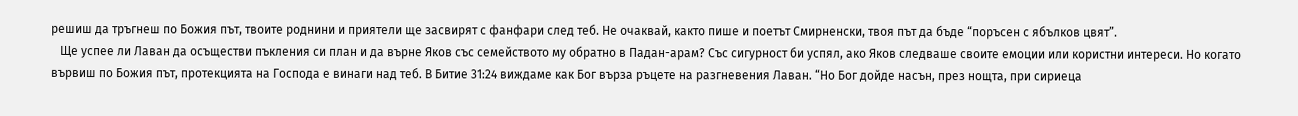решиш да тръгнеш по Божия път, твоите роднини и приятели ще засвирят с фанфари след теб. Не очаквай, както пише и поетът Смирненски, твоя път да бъде “поръсен с ябълков цвят”.
   Ще успее ли Лаван да осъществи пъкления си план и да върне Яков със семейството му обратно в Падан-арам? Със сигурност би успял, ако Яков следваше своите емоции или користни интереси. Но когато вървиш по Божия път, протекцията на Господа е винаги над теб. В Битие 31:24 виждаме как Бог върза ръцете на разгневения Лаван. “Но Бог дойде насън, през нощта, при сириеца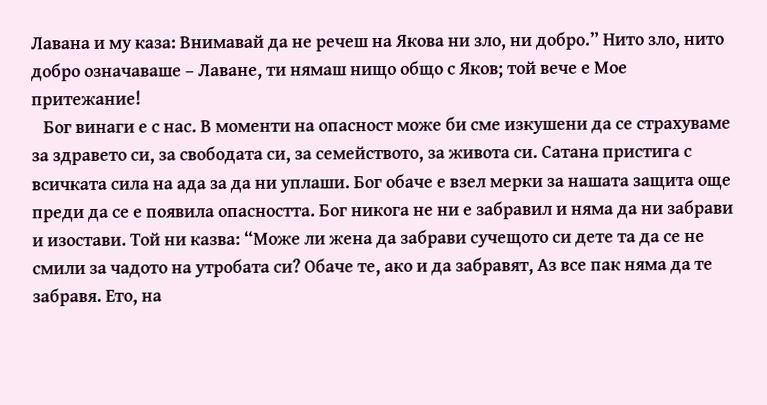Лавана и му каза: Внимавай да не речеш на Якова ни зло, ни добро.” Нито зло, нито добро означаваше – Лаване, ти нямаш нищо общо с Яков; той вече е Мое притежание!
   Бог винаги е с нас. В моменти на опасност може би сме изкушени да се страхуваме за здравето си, за свободата си, за семейството, за живота си. Сатана пристига с всичката сила на ада за да ни уплаши. Бог обаче е взел мерки за нашата защита още преди да се е появила опасността. Бог никога не ни е забравил и няма да ни забрави и изостави. Той ни казва: “Може ли жена да забрави сучещото си дете та да се не смили за чадото на утробата си? Обаче те, ако и да забравят, Аз все пак няма да те забравя. Ето, на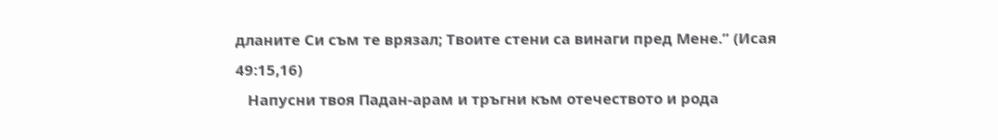дланите Си съм те врязал; Твоите стени са винаги пред Мене.” (Исая 49:15,16)
   Напусни твоя Падан-арам и тръгни към отечеството и рода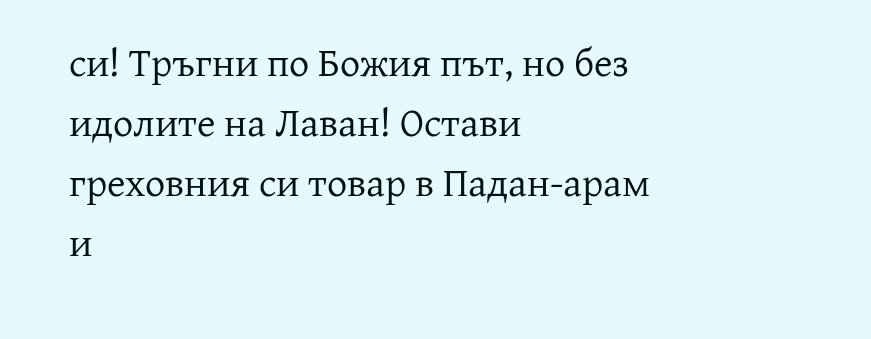си! Тръгни по Божия път, но без идолите на Лаван! Остави греховния си товар в Падан-арам и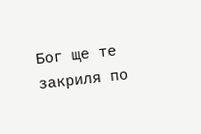Бог ще те закриля по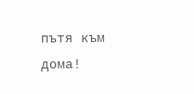пътя към дома!